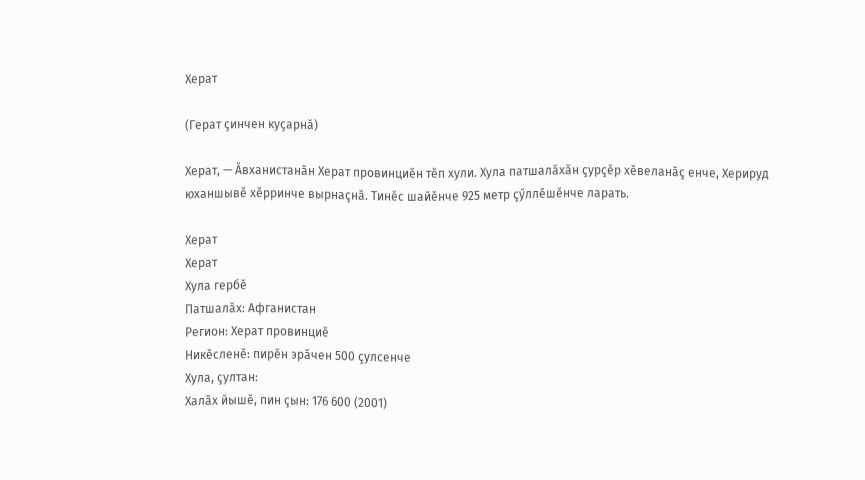Херат

(Герат ҫинчен куҫарнӑ)

Херат, — Ăвханистанăн Херат провинциĕн тĕп хули. Хула патшалăхăн çурçĕр хĕвеланăç енче, Херируд юханшывĕ хĕрринче вырнаçнă. Тинĕс шайĕнче 925 метр çӳллĕшĕнче ларать.

Херат
Херат
Хула гербĕ
Патшалăх: Афганистан
Регион: Херат провинциĕ
Никĕсленĕ: пирĕн эрăчен 500 çулсенче
Хула, çултан:
Халăх йышĕ, пин çын: 176 600 (2001)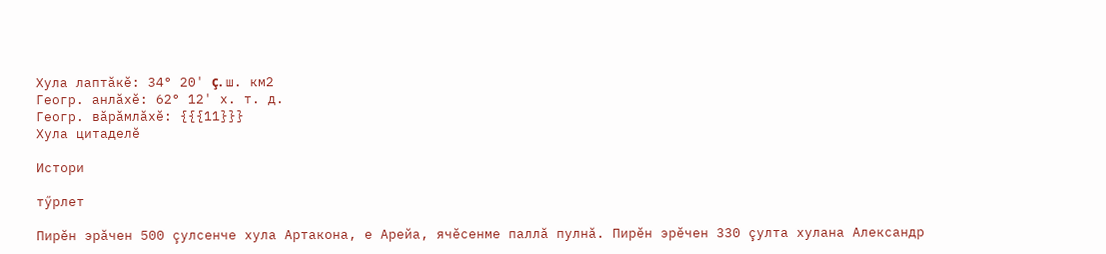Хула лаптăкĕ: 34° 20' ç. ш. км2
Геогр. анлăхĕ: 62° 12' х. т. д.
Геогр. вăрăмлăхĕ: {{{11}}}
Хула цитаделĕ

Истори

тӳрлет

Пирĕн эрăчен 500 çулсенче хула Артакона, е Арейа, ячĕсенме паллă пулнă. Пирĕн эрĕчен 330 çулта хулана Александр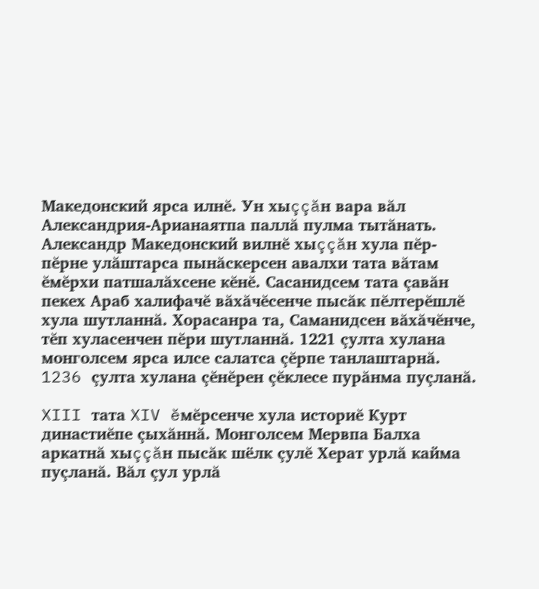Македонский ярса илнĕ. Ун хыççăн вара вăл Александрия-Арианаятпа паллă пулма тытăнать. Александр Македонский вилнĕ хыççăн хула пĕр-пĕрне улăштарса пынăскерсен авалхи тата вăтам ĕмĕрхи патшалăхсене кĕнĕ. Сасанидсем тата çавăн пекех Араб халифачĕ вăхăчĕсенче пысăк пĕлтерĕшлĕ хула шутланнă. Хорасанра та, Саманидсен вăхăчĕнче, тĕп хуласенчен пĕри шутланнă. 1221 çулта хулана монголсем ярса илсе салатса çĕрпе танлаштарнă. 1236 çулта хулана çĕнĕрен çĕклесе пурăнма пуçланă.

XIII тата XIV ĕмĕрсенче хула историĕ Курт династиĕпе çыхăннă. Монголсем Мервпа Балха аркатнă хыççăн пысăк шёлк çулĕ Херат урлă кайма пуçланă. Вăл çул урлă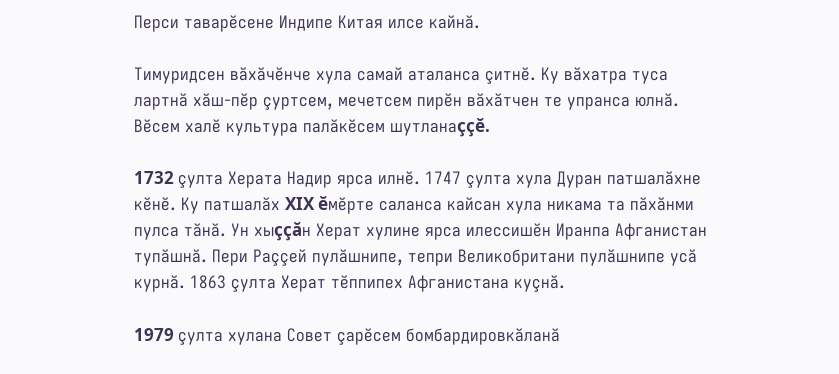Перси таварĕсене Индипе Китая илсе кайнă.

Тимуридсен вăхăчĕнче хула самай аталанса çитнĕ. Ку вăхатра туса лартнă хăш-пĕр çуртсем, мечетсем пирĕн вăхăтчен те упранса юлнă. Вĕсем халĕ культура палăкĕсем шутланаççĕ.

1732 çулта Херата Надир ярса илнĕ. 1747 çулта хула Дуран патшалăхне кĕнĕ. Ку патшалăх XIX ĕмĕрте саланса кайсан хула никама та пăхăнми пулса тăнă. Ун хыççăн Херат хулине ярса илессишĕн Иранпа Афганистан тупăшнă. Пери Раççей пулăшнипе, тепри Великобритани пулăшнипе усă курнă. 1863 çулта Херат тĕппипех Афганистана куçнă.

1979 çулта хулана Совет çарĕсем бомбардировкăланă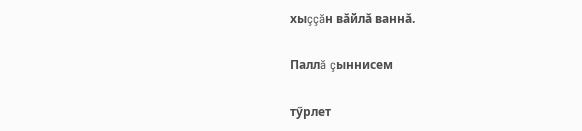хыççăн вăйлă ваннă.

Паллă çыннисем

тӳрлет